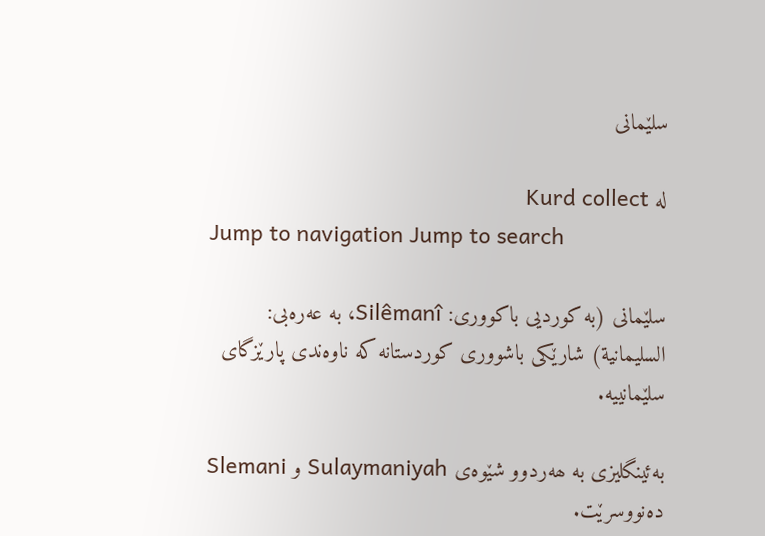سلێمانی

لە Kurd collect
Jump to navigation Jump to search

سلێمانی (بە کوردیی باکووری: Silêmanî، بە عەرەبی: السلیمانیة) شارێکی باشووری کوردستانە کە ناوەندی پارێزگای سلێمانییە.

بەئینگلیزی بە ھەردوو شێوەی Sulaymaniyah و Slemani دەنووسرێت.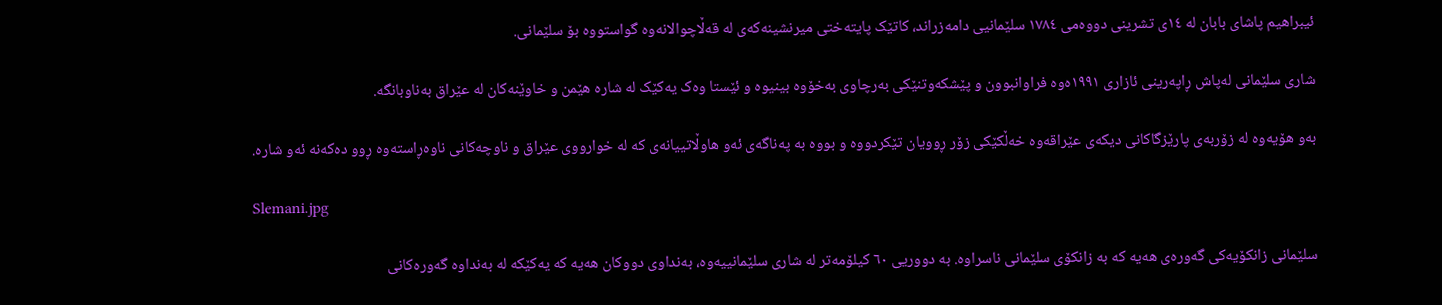ئیبراھیم پاشای بابان لە ١٤ی تشرینی دووەمی ١٧٨٤ سلێمانیی دامەزراند، کاتێک پایتەختی میرنشینەکەی لە قەڵاچوالانەوە گواستووە بۆ سلێمانی.

شاری سلێمانی لەپاش ڕاپەرینی ئازاری ١٩٩١ەوە فراوانبوون و پێشکەوتنێکی بەرچاوی بەخۆوە بینیوە و ئێستا وەک یەکێک لە شارە ھێمن و خاوێنەکان لە عێراق بەناوبانگە.

بەو ھۆیەوە لە زۆربەی پارێزگاکانی دیکەی عێراقەوە خەڵکێکی زۆر ڕوویان تێکردووە و بووە بە پەناگەی ئەو ھاوڵاتییانەی کە لە خوارووی عێراق و ناوچەکانی ناوەڕاستەوە ڕوو دەکەنە ئەو شارە.

Slemani.jpg

سلێمانی زانکۆیەکی گەورەی ھەیە کە بە زانکۆی سلێمانی ناسراوە. بە دووریی ٦٠ کیلۆمەتر لە شاری سلێمانییەوە، بەنداوی دووکان ھەیە کە یەکێکە لە بەنداوە گەورەکانی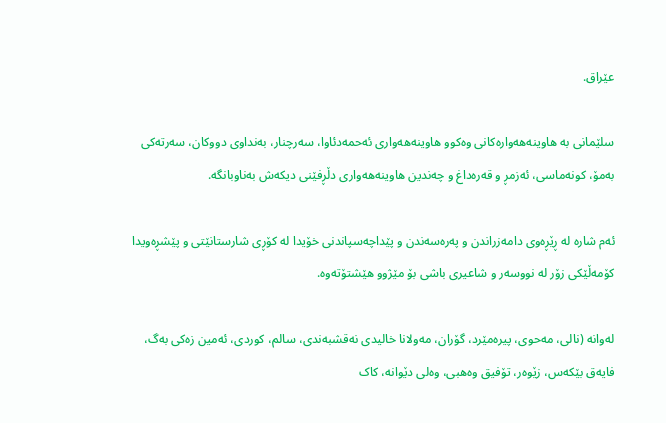عێراق.

سلێمانی بە ھاوینەھەوارەکانی وەکوو ھاوینەھەواری ئەحمەدئاوا، سەرچنار، بەنداوی دووکان، سەرتەکی بەمۆ، کونەماسی، ئەزمڕ و قەرەداغ و چەندین ھاوینەھەواری دڵڕفێنی دیکەش بەناوبانگە.

ئەم شارە لە ڕێڕەوی دامەزراندن و پەرەسەندن و پێداچەسپاندنی خۆیدا لە کۆڕی شارستانێتی و پێشڕەویدا کۆمەڵێکی زۆر لە نووسەر و شاعیری باشی بۆ مێژوو ھێشتۆتەوە.

لەوانە (نالی، مەحوی، پیرەمێرد، گۆران، مەولانا خالیدی نەقشبەندی، سالم، کوردی، ئەمین زەکی بەگ، فایەق بێکەس، زێوەر، تۆفیق وەھبی، وەلی دێوانە، کاک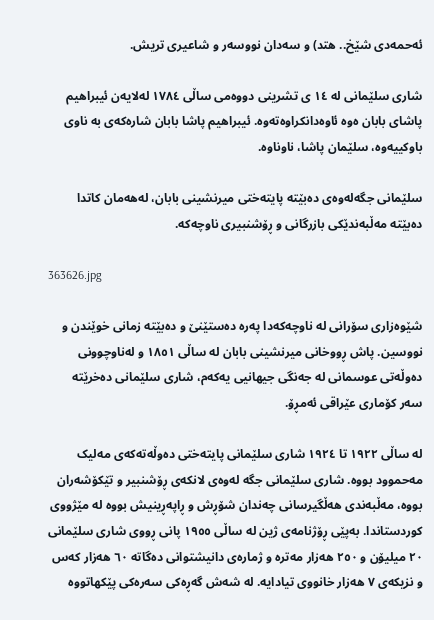ئەحمەدی شێخ.. ھتد) و سەدان نووسەر و شاعیری تریش.

شاری سلێمانی لە ١٤ ی تشرینی دووەمی ساڵی ١٧٨٤ لەلایەن ئیبراھیم پاشای بابان ەوە ئاوەدانکراوەتەوە. ئیبراھیم پاشا بابان شارەکەی بە ناوی باوکییەوە، سلێمان پاشا، ناوناوە.

سلێمانی جگەلەوەی دەبێتە پایتەختی میرنشینی بابان، لەھەمان کاتدا دەبێتە مەڵبەندێکی بازرگانی و ڕۆشنبیری ناوچەکە.

363626.jpg

شێوەزاری سۆرانی لە ناوچەکەدا پەرە دەستێنێ و دەبێتە زمانی خوێندن و نووسین. پاش ڕووخانی میرنشینی بابان لە ساڵی ١٨٥١ و لەناوچوونی دەوڵەتی عوسمانی لە جەنگی جیھانیی یەکەم، شاری سلێمانی دەخرێتە سەر کۆماری عێراقی ئەمڕۆ.

لە ساڵی ١٩٢٢ تا ١٩٢٤ شاری سلێمانی پایتەختی دەوڵەتەکەی مەلیک مەحموود بووە. شاری سلێمانی جگە لەوەی لانکەی ڕۆشنبیر و تێکۆشەران بووە، مەڵبەندی ھەڵگیرسانی چەندان شۆڕش و ڕاپەڕینیش بووە لە مێژووی کوردستاندا. بەپێی ڕۆژنامەی ژین لە ساڵی ١٩٥٥ پانی ڕووی شاری سلێمانی ٢٠ میلیۆن و ٢٥٠ ھەزار مەترە و ژمارەی دانیشتوانی دەگاتە ٦٠ ھەزار کەس و نزیکەی ٧ ھەزار خانووی تیادایە. لە شەش گەڕەکی سەرەکی پێکھاتووە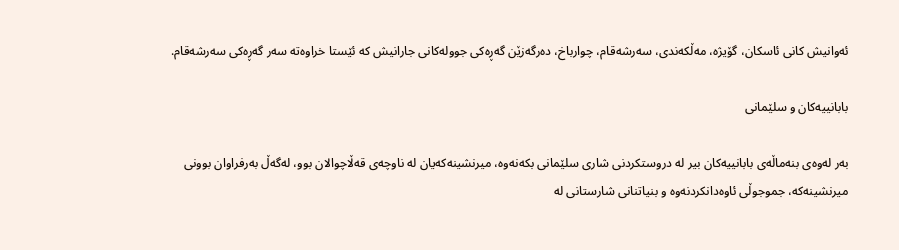ئەوانیش کانی ئاسکان، گۆیژە، مەڵکەندی، سەرشەقام، چوارباخ، دەرگەزێن گەڕەکی جوولەکانی جارانیش کە ئێستا خراوەتە سەر گەڕەکی سەرشەقام.

بابانییەکان و سلێمانی

بەر لەوەی بنەماڵەی بابانییەکان بیر لە دروستکردنی شاری سلێمانی بکەنەوە، میرنشینەکەیان لە ناوچەی قەڵاچوالان بوو، لەگەڵ بەرفراوان بوونی میرنشینەکە، جموجوڵی ئاوەدانکردنەوە و بنیاتنانی شارستانی لە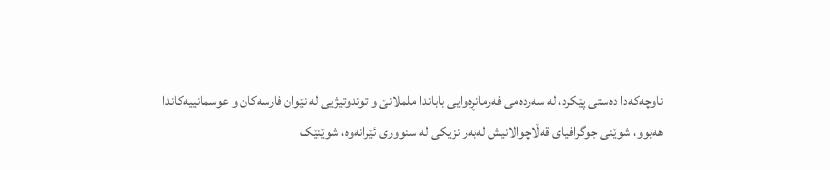ناوچەکەدا دەستی پێکرد، لە سەردەمی فەرمانڕەوایی باباندا ململانێ و توندوتیژیی لە نێوان فارسەکان و عوسمانییەکاندا ھەبوو، شوێنی جوگرافیای قەڵاچوالانیش لەبەر نزیکی لە سنووری ئێرانەوە، شوێنێک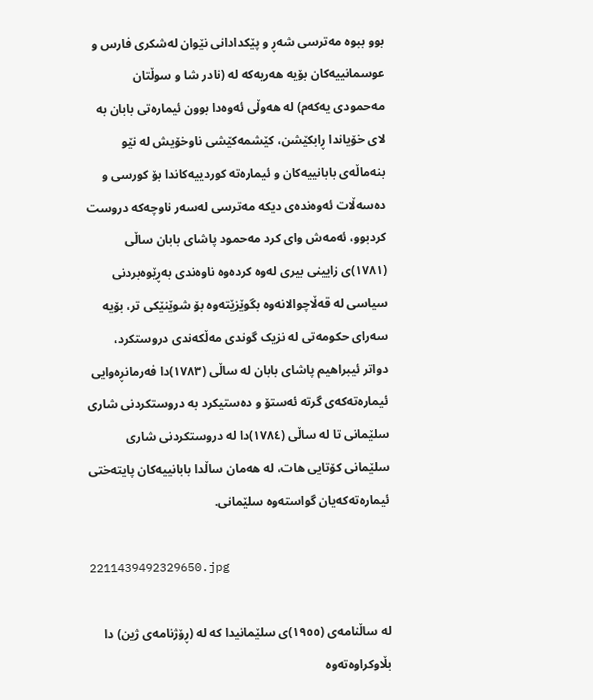بوو ببوە مەترسی شەڕ و پێکدادانی نێوان لەشکری فارس و عوسمانییەکان بۆیە ھەریەکە لە (نادر شا و سوڵتان مەحمودی یەکەم) لە ھەوڵی ئەوەدا بوون ئیمارەتی بابان بە لای خۆیاندا ڕابکێشن، کێشمەکێشی ناوخۆیش لە نێو بنەماڵەی بابانییەکان و ئیمارەتە کوردییەکاندا بۆ کورسی و دەسەڵات ئەوەندەی دیکە مەترسی لەسەر ناوچەکە دروست کردبوو، ئەمەش وای کرد مەحمود پاشای بابان ساڵی (١٧٨١)ی زایینی بیری لەوە کردەوە ناوەندی بەڕێوەبردنی سیاسی لە قەڵاچوالانەوە بگوێزێتەوە بۆ شوێنێکی تر، بۆیە سەرای حکومەتی لە نزیک گوندی مەڵکەندی دروستکرد، دواتر ئیبراھیم پاشای بابان لە ساڵی (١٧٨٣)دا فەرمانڕەوایی ئیمارەتەکەی گرتە ئەستۆ و دەستیکرد بە دروستکردنی شاری سلێمانی تا لە ساڵی (١٧٨٤)دا لە دروستکردنی شاری سلێمانی کۆتایی ھات، لە ھەمان ساڵدا بابانییەکان پایتەختی ئیمارەتەکەیان گواستەوە سلێمانی.

2211439492329650.jpg

لە ساڵنامەی (١٩٥٥)ی سلێمانیدا کە لە (ڕۆژنامەی ژین) دا بڵاوکراوەتەوە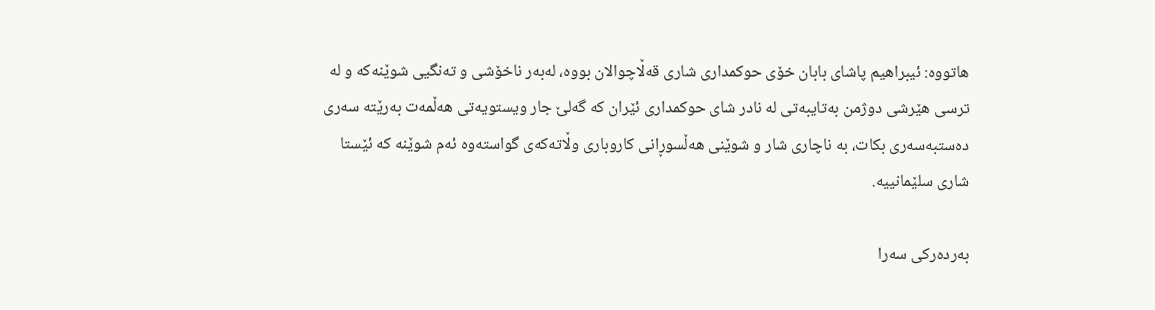ھاتووە: ئیبراھیم پاشای بابان خۆی حوکمداری شاری قەڵاچوالان بووە، لەبەر ناخۆشی و تەنگیی شوێنەکە و لە ترسی ھێرشی دوژمن بەتایبەتی لە نادر شای حوکمداری ئێران کە گەلێ جار ویستویەتی ھەڵمەت بەرێتە سەری دەستبەسەری بکات، بە ناچاری شار و شوێنی ھەڵسوڕانی کاروباری وڵاتەکەی گواستەوە ئەم شوێنە کە ئێستا شاری سلێمانییە.

بەردەرکی سەرا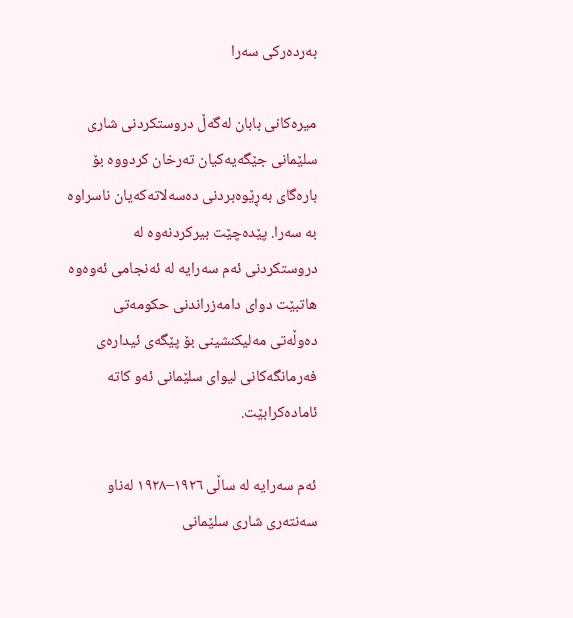بەردەرکی سەرا

میرەکانی بابان لەگەڵ دروستکردنی شاری سلێمانی جێگەیەکیان تەرخان کردووە بۆ بارەگای بەڕێوەبردنی دەسەلاتەکەیان ناسراوە بە سەرا. پێدەچێت بیرکردنەوە لە دروستکردنی ئەم سەرایە لە ئەنجامی ئەوەوە ھاتبێت دوای دامەزراندنی حکومەتی دەوڵەتی مەلیکنشینی بۆ پێگەی ئیدارەی فەرمانگەکانی لیوای سلێمانی ئەو کاتە ئامادەکرابێت.

ئەم سەرایە لە ساڵی ١٩٢٦–١٩٢٨ لەناو سەنتەری شاری سلێمانی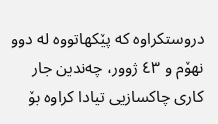دروستکراوە کە پێکھاتووە لە دوو نھۆم و ٤٣ ژوور، چەندین جار کاری چاکسازیی تیادا کراوە بۆ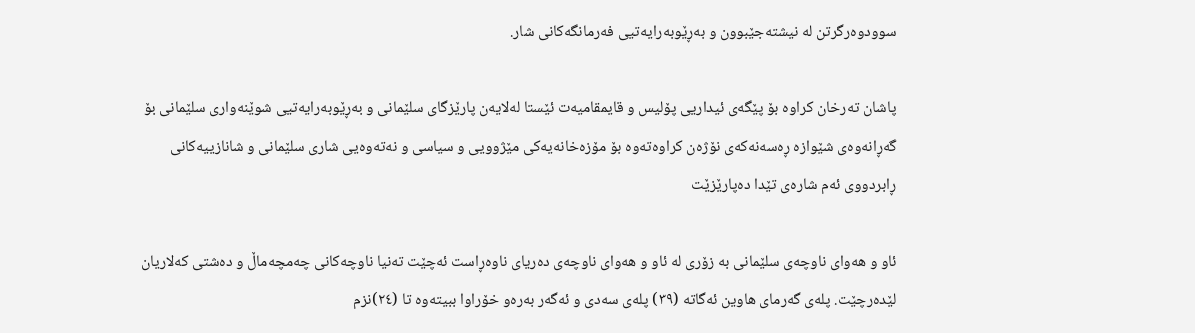سوودوەرگرتن لە نیشتەجێبوون و بەڕێوبەرایەتیی فەرمانگەکانی شار.

پاشان تەرخان کراوە بۆ پێگەی ئیداریی پۆلیس و قایمقامیەت ئێستا لەلایەن پارێزگای سلێمانی و بەڕێوبەرایەتیی شوێنەواری سلێمانی بۆ گەڕانەوەی شێوازە ڕەسەنەکەی نۆژەن کراوەتەوە بۆ مۆزەخانەیەکی مێژوویی و سیاسی و نەتەوەیی شاری سلێمانی و شانازییەکانی ڕابردووی ئەم شارەی تێدا دەپارێزێت

ئاو و ھەوای ناوچەی سلێمانی بە زۆری لە ئاو و ھەوای ناوچەی دەریای ناوەڕاست ئەچێت تەنیا ناوچەکانی چەمچەماڵ و دەشتی کەلاریان لێدەرچێت. پلەی گەرمای ھاوین ئەگاتە (٣٩) پلەی سەدی و ئەگەر بەرەو خۆراوا ببیتەوە تا (٢٤)نزم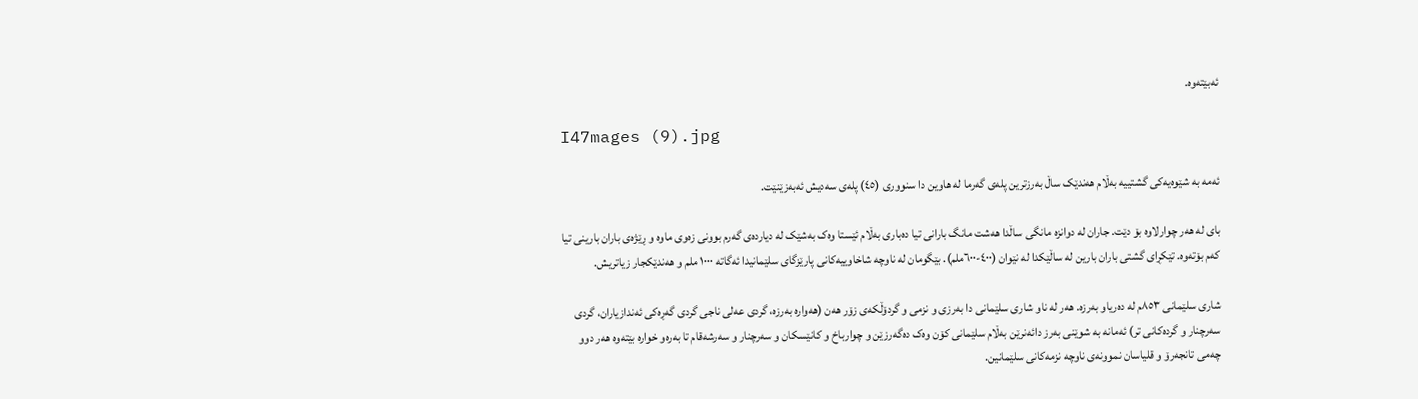ئەبێتەوە.

I47mages (9).jpg

ئەمە بە شێوەیەکی گشتییە بەڵام ھەندێک ساڵ بەرزترین پلەی گەرما لە ھاوین دا سنووری (٤٥) پلەی سەدیش ئەبەزێنێت.

بای لە ھەر چوارلاوە بۆ دێت. جاران لە دوانزە مانگی ساڵدا ھەشت مانگ بارانی تیا دەباری بەڵام ئێستا وەک بەشێک لە دیاردەی گەرم بوونی زەوی ماوە و ڕێژەی باران بارینی تیا کەم بۆتەوە. تێکڕای گشتی باران بارین لە ساڵێکدا لە نێوان (٤٠٠-٦٠٠ملم). بێگومان لە ناوچە شاخاوییەکانی پارێزگای سلێمانیدا ئەگاتە ١٠٠٠ ملم و ھەندێکجار زیاتریش.

شاری سلێمانی ٨٥٣م لە دەریاو بەرزە. ھەر لە ناو شاری سلێمانی دا بەرزی و نزمی و گردۆڵکەی زۆر ھەن (ھەوارە بەرزە، گردی عەلی ناجی گردی گەڕەکی ئەندازیاران، گردی سەرچنار و گردەکانی تر) ئەمانە بە شوێنی بەرز دائەنرێن بەڵام سلێمانی کۆن وەک دەگەرزێن و چوارباخ و کانێسکان و سەرچنار و سەرشەقام تا بەرەو خوارە بێتەوە ھەر دوو چەمی تانجەرۆ و قلیاسان نموونەی ناوچە نزمەکانی سلێمانین.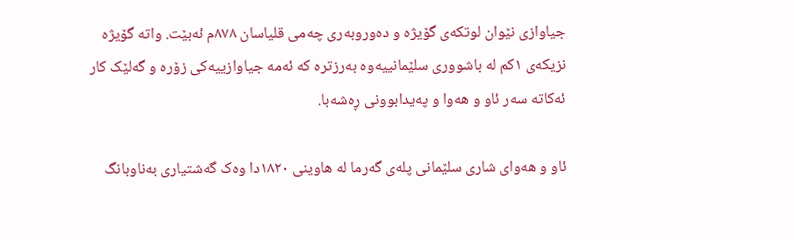جیاوازی نێوان لوتکەی گۆیژە و دەوروبەری چەمی قلیاسان ٨٧٨م ئەبێت. واتە گۆیژە نزیکەی ١کم لە باشووری سلێمانییەوە بەرزترە کە ئەمە جیاوازییەکی زۆرە و گەلێک کار ئەکاتە سەر ئاو و ھەوا و پەیدابوونی ڕەشەبا.

ئاو و ھەوای شاری سلێمانی پلەی گەرما لە ھاوینی ١٨٢٠دا وەک گەشتیاری بەناوبانگ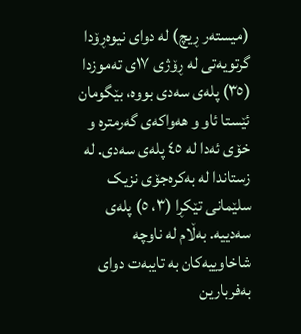(میستەر ڕیچ) لە دوای نیوەڕۆدا گرتویەتی لە ڕۆژی ١٧ی تەموزدا (٣٥) پلەی سەدی بووە، بێگومان ئێستا ئاو و ھەواکەی گەرمترە و خۆی ئەدا لە ٤٥ پلەی سەدی. لە زستاندا لە بەکرەجۆی نزیک سلێمانی تێکڕا (٣، ٥) پلەی سەدییە. بەڵام لە ناوچە شاخاوییەکان بە تایبەت دوای بەفربارین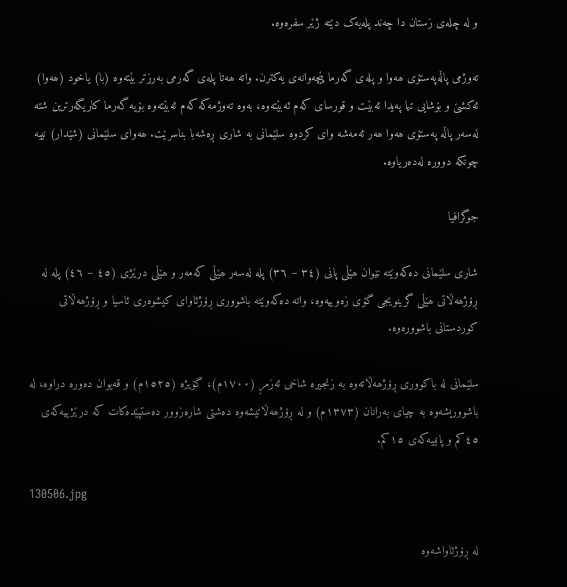و لە چلەی زستان دا چەند پلەیەک دێتە ژێر سفرەوە.

تەوژمی پاڵەپەستۆی ھەوا و پلەی گەرما پێچەوانەی یەکترن. واتە ھەتا پلەی گەرمی بەرزتر بێتەوە (با) یاخود (ھەوا) ئەکشێ و بۆشایی تیا پەیدا ئەبێت و قورسای کەم ئەبێتەوە، بەوە تەوژمەکە کەم ئەبێتەوە بۆیە گەرما کاریگەرترین شتە لەسەر پاڵە پەستۆی ھەوا ھەر ئەمەشە وای کردوە سلێمانی بە شاری ڕەشەبا بناسرێت. ھەوای سلێمانی (شێدار) نییە چونکە دوورە لەدەریاوە.

جوگرافیا

شاری سلێمانی دەکەوێتە نێوان ھێڵی پانی (٣٤ – ٣٦) پلە لەسەر ھێڵی کەمەر و ھێڵی درێژی (٤٥ – ٤٦) پلە لە ڕۆژھەڵاتی ھێڵی گرینویجی گۆی زەوییەوە، واتە دەکەوێتە باشووری ڕۆژئاوای کیشوەری ئاسیا و ڕۆژھەڵاتی کوردستانی باشوورەوە.

سلێمانی لە باکووری ڕۆژھەڵاتەوە بە زنجیرە شاخی ئەزمڕ (١٧٠٠م)، گۆیژە (١٥٢٥م) و قەیوان دەورە دراوە، لە باشووریشەوە بە چیای بەرانان (١٣٧٣م) و لە ڕۆژھەڵاتیشەوە دەشتی شارەزوور دەستپێدەکات کە درێژییەکەی ٤٥کم و پانییەکەی ١٥کم.

130506.jpg

لە ڕۆژئاواشەوە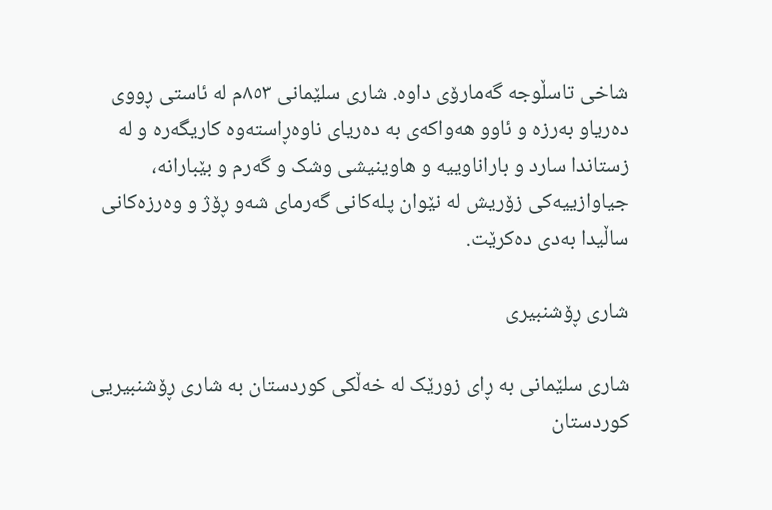شاخی تاسڵوجە گەمارۆی داوە. شاری سلێمانی ٨٥٣م لە ئاستی ڕووی دەریاو بەرزە و ئاوو ھەواکەی بە دەریای ناوەڕاستەوە کاریگەرە و لە زستاندا سارد و باراناوییە و ھاوینیشی وشک و گەرم و بێبارانە، جیاوازییەکی زۆریش لە نێوان پلەکانی گەرمای شەو ڕۆژ و وەرزەکانی ساڵیدا بەدی دەکرێت.

شاری ڕۆشنبیری

شاری سلێمانی بە ڕای زورێک لە خەڵکی کوردستان بە شاری ڕۆشنبیریی کوردستان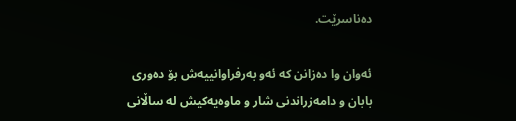دەناسرێت.

ئەوان وا دەزانن کە ئەو بەرفراوانییەش بۆ دەوری بابان و دامەزراندنی شار و ماوەیەکیش لە ساڵانی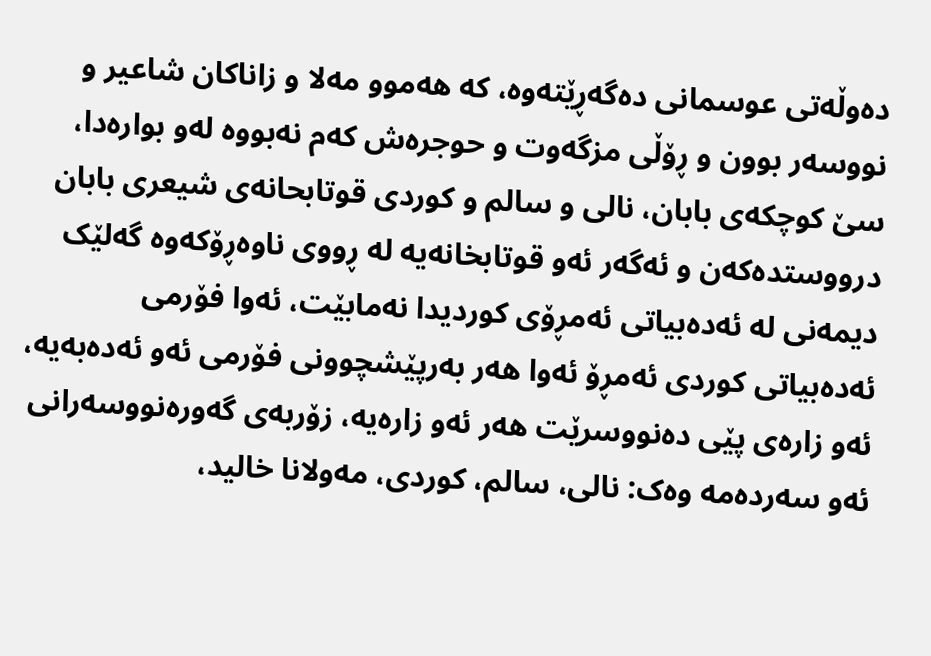دەوڵەتی عوسمانی دەگەڕێتەوە، کە ھەموو مەلا و زاناکان شاعیر و نووسەر بوون و ڕۆڵی مزگەوت و حوجرەش کەم نەبووە لەو بوارەدا، سێ کوچکەی بابان، نالی و سالم و کوردی قوتابحانەی شیعری بابان درووستدەکەن و ئەگەر ئەو قوتابخانەیە لە ڕووی ناوەڕۆکەوە گەلێک دیمەنی لە ئەدەبیاتی ئەمڕۆی کوردیدا نەمابێت، ئەوا فۆرمی ئەدەبیاتی کوردی ئەمڕۆ ئەوا ھەر بەرپێشچوونی فۆرمی ئەو ئەدەبەیە، ئەو زارەی پێی دەنووسرێت ھەر ئەو زارەیە، زۆربەی گەورەنووسەرانی ئەو سەردەمە وەک: نالی، سالم، کوردی، مەولانا خالید،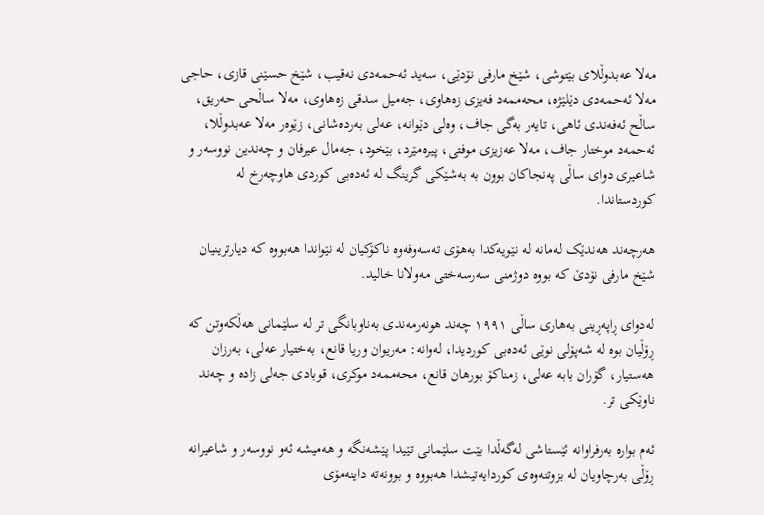مەلا عەبدوڵلای بێتوشی، شێخ مارفی نۆدێی، سەید ئەحمەدی نەقیب، شێخ حسێنی قازی، حاجی مەلا ئەحمەدی دێلێژە، محەممەد فەیزی زەھاوی، جەمیل سدقی زەھاوی، مەلا ساڵحی حەریق، ساڵح ئەفەندی ئاھی، تایەر بەگی جاف، وەلی دێوانە، عەلی بەردەشانی، زێوەر مەلا عەبدوڵلا، ئەحمەد موختار جاف، مەلا عەزیزی موفتی، پیرەمێرد، بێخود، جەمال عیرفان و چەندین نووسەر و شاعیری دوای ساڵی پەنجاکان بوون بە بەشێکی گرینگ لە ئەدەبی کوردی ھاوچەرخ لە کوردستاندا.

ھەرچەند ھەندێک لەمانە لە نێویەکدا بەھۆی تەسەوفەوە ناکۆکیان لە نێواندا ھەبووە کە دیارترینیان شێخ مارفی نۆدێ کە بووە دوژمنی سەرسەختی مەولانا خالید.

لەدوای ڕاپەڕینی بەھاری ساڵی ١٩٩١ چەند ھونەرمەندی بەناوبانگی تر لە سلێمانی ھەڵکەوتن کە ڕۆڵیان بوە لە شەپۆلی نوێی ئەدەبی کوردیدا، لەوانە: مەریوان وریا قانع، بەختیار عەلی، بەرزان ھەستیار، گۆران بابە عەلی، زمناکۆ بورھان قانع، محەممەد موکری، قوبادی جەلی زادە و چەند ناوێکی تر.

ئەم بوارە بەرفراوانە ئێستاشی لەگەڵدا بێت سلێمانی تێیدا پێشەنگە و ھەمیشە ئەو نووسەر و شاعیرانە ڕۆڵی بەرچاویان لە بزوتنەوەی کوردایەتیشدا ھەبووە و بوونەتە داینەمۆی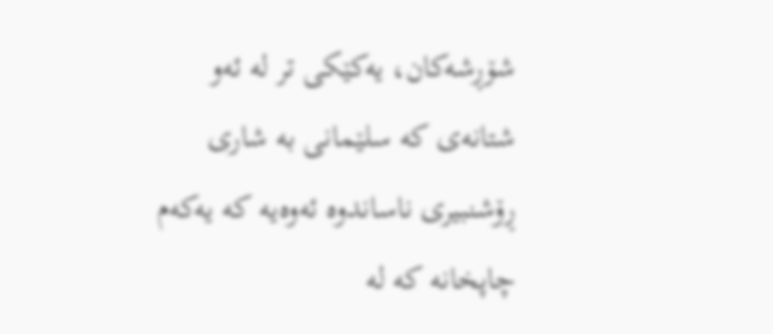شۆڕشەکان، یەکێکی تر لە ئەو شتانەی کە سلێمانی بە شاری ڕۆشنبیری ناساندوە ئەوەیە کە یەکەم چاپخانە کە لە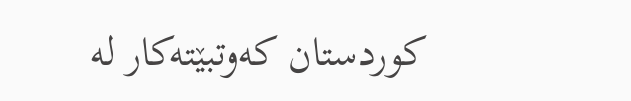کوردستان کەوتبێتەکار لە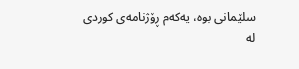سلێمانی بوە، یەکەم ڕۆژنامەی کوردی لە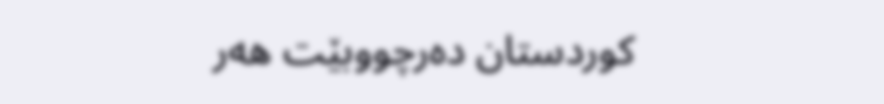کوردستان دەرچووبێت ھەر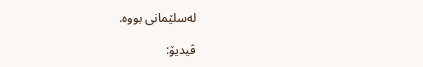لەسلێمانی بووە.

ڤیدیۆ: